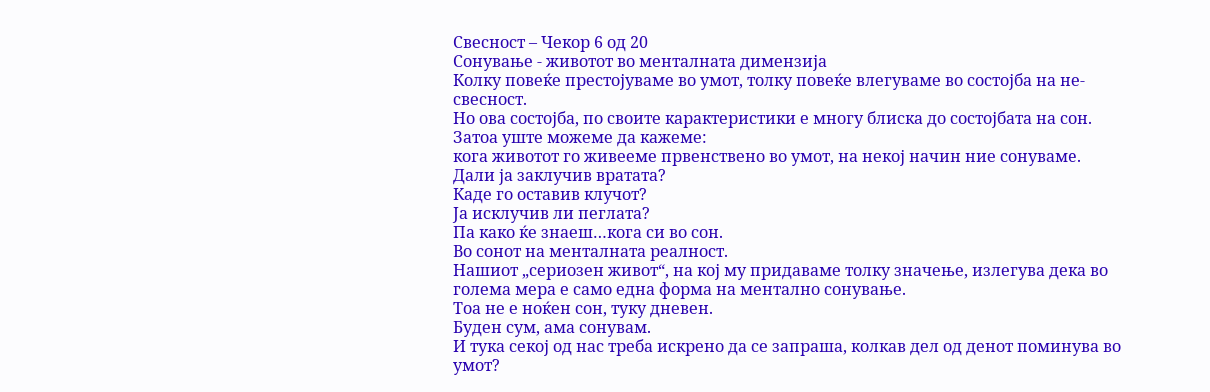Свесност – Чекор 6 од 20
Сонување - животот во менталната димензија
Колку повеќе престојуваме во умот, толку повеќе влегуваме во состојба на не-свесност.
Но ова состојба, по своите карактеристики е многу блиска до состојбата на сон.
Затоа уште можеме да кажеме:
кога животот го живееме првенствено во умот, на некој начин ние сонувамe.
Дали ја заклучив вратата?
Каде го оставив клучот?
Ја исклучив ли пеглата?
Па како ќе знаеш…кога си во сон.
Во сонот на менталната реалност.
Нашиот „сериозен живот“, на кој му придаваме толку значење, излегува дека во голема мера е само една форма на ментално сонување.
Тоа не е ноќен сон, туку дневен.
Буден сум, ама сонувам.
И тука секој од нас треба искрено да се запраша, колкав дел од денот поминува во умот?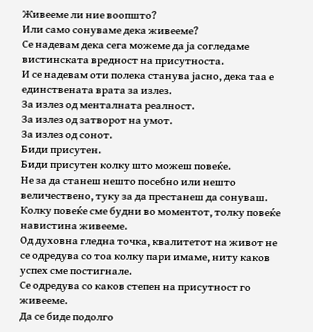Живееме ли ние воопшто?
Или само сонуваме дека живееме?
Се надевам дека сега можеме да ја согледаме вистинската вредност на присутноста.
И се надевам оти полека станува јасно, дека таа е единствената врата за излез.
За излез од менталната реалност.
За излез од затворот на умот.
За излез од сонот.
Биди присутен.
Биди присутен колку што можеш повеќе.
Не за да станеш нешто посебно или нешто величествено, туку за да престанеш да сонуваш.
Колку повеќе сме будни во моментот, толку повеќе навистина живееме.
Од духовна гледна точка, квалитетот на живот не се одредува со тоа колку пари имаме, ниту каков успех сме постигнале.
Се одредува со каков степен на присутност го живееме.
Да се биде подолго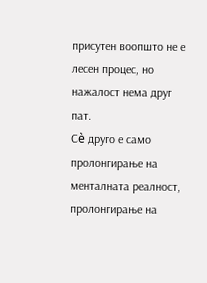присутен воопшто не е лесен процес, но нажалост нема друг пат.
Сè друго е само пролонгирање на менталната реалност, пролонгирање на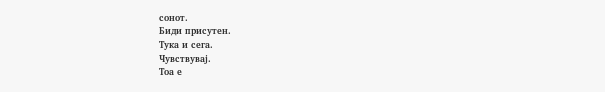сонот.
Биди присутен.
Тука и сега.
Чувствувај.
Тоа е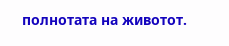полнотата на животот.